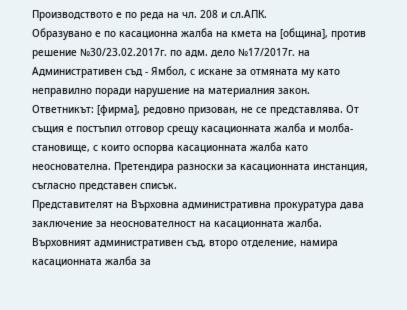Производството е по реда на чл. 208 и сл.АПК.
Образувано е по касационна жалба на кмета на [община], против решение №30/23.02.2017г. по адм. дело №17/2017г. на Административен съд - Ямбол, с искане за отмяната му като неправилно поради нарушение на материалния закон.
Ответникът: [фирма], редовно призован, не се представлява. От същия е постъпил отговор срещу касационната жалба и молба-становище, с които оспорва касационната жалба като неоснователна. Претендира разноски за касационната инстанция, съгласно представен списък.
Представителят на Върховна административна прокуратура дава заключение за неоснователност на касационната жалба.
Върховният административен съд, второ отделение, намира касационната жалба за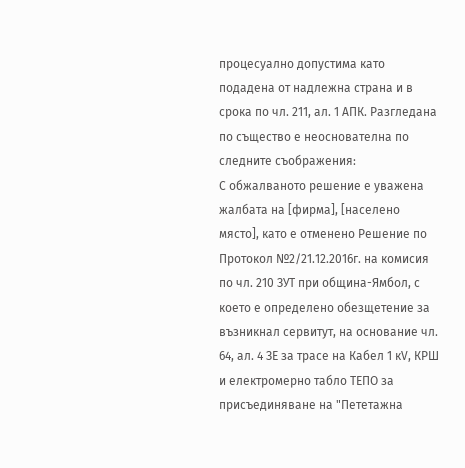процесуално допустима като подадена от надлежна страна и в срока по чл. 211, ал. 1 АПК. Разгледана по същество е неоснователна по следните съображения:
С обжалваното решение е уважена жалбата на [фирма], [населено място], като е отменено Решение по Протокол №2/21.12.2016г. на комисия по чл. 210 ЗУТ при община-Ямбол, с което е определено обезщетение за възникнал сервитут, на основание чл. 64, ал. 4 ЗЕ за трасе на Кабел 1 кV, КРШ и електромерно табло ТЕПО за присъединяване на "Пететажна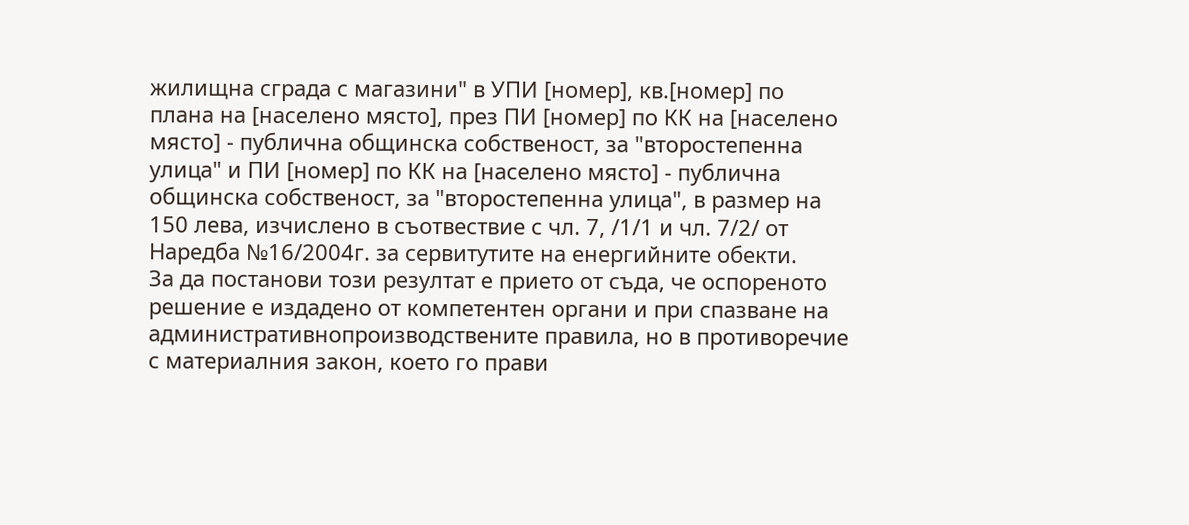жилищна сграда с магазини" в УПИ [номер], кв.[номер] по плана на [населено място], през ПИ [номер] по КК на [населено място] - публична общинска собственост, за "второстепенна улица" и ПИ [номер] по КК на [населено място] - публична общинска собственост, за "второстепенна улица", в размер на 150 лева, изчислено в съотвествие с чл. 7, /1/1 и чл. 7/2/ от Наредба №16/2004г. за сервитутите на енергийните обекти.
За да постанови този резултат е прието от съда, че оспореното решение е издадено от компетентен органи и при спазване на административнопроизводствените правила, но в противоречие с материалния закон, което го прави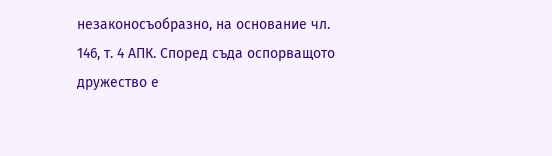незаконосъобразно, на основание чл. 146, т. 4 АПК. Според съда оспорващото дружество е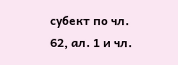субект по чл. 62, ал. 1 и чл.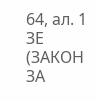64, ал. 1 ЗЕ (ЗАКОН ЗА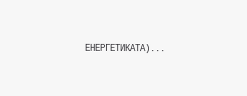ЕНЕРГЕТИКАТА)...